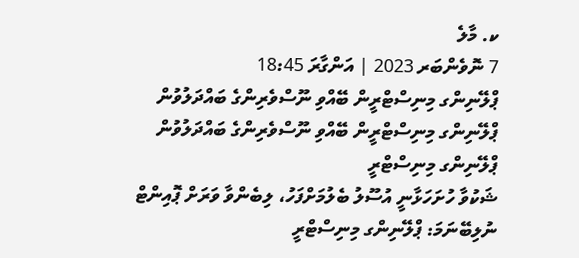ކ. މާލެ
7 ނޮވެންބަރ 2023 | އަންގާރަ 18:45
ޕްލޭނިންގ މިނިސްޓްރީން ބޭއްވި ނޫސްވެރިންގެ ބައްދަލުވުން
ޕްލޭނިންގ މިނިސްޓްރީން ބޭއްވި ނޫސްވެރިންގެ ބައްދަލުވުން
ޕްލޭނިންގ މިނިސްޓްރީ
ޝަކުވާ ހުށަހަޅާނީ އުސޫލު ބެލުމަށްފަހު، ލިބެންވާ ވަރަށް ޕޮއިންޓް ނުލިބޭނަމަ: ޕްލޭނިންގ މިނިސްޓްރީ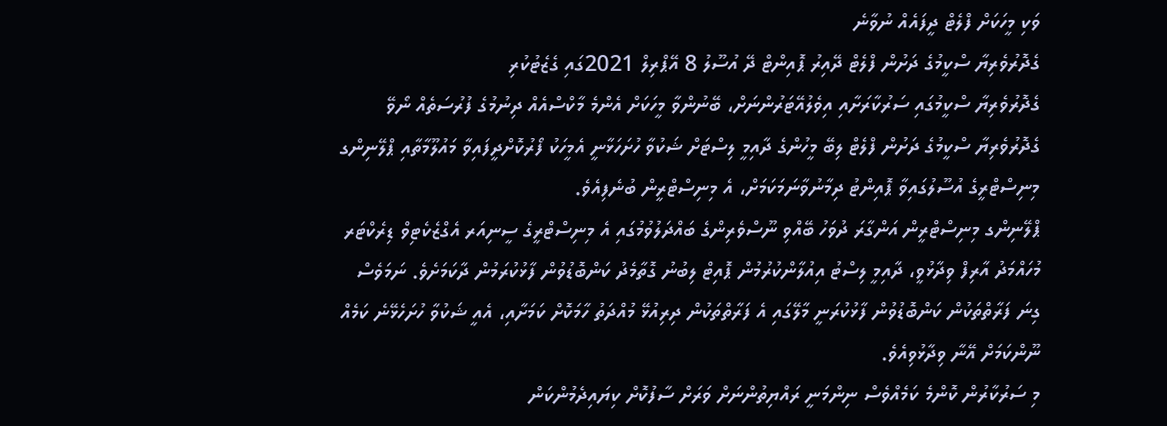ވަކި މީހަކަށް ފްލެޓް ދީފައެއް ނުވާނެ
ގެދޮރުވެރިޔާ ސްކީމުގެ ދަށުން ފްލެޓް ދޭއިރު ޕޮއިންޓް ދޭ އުސޫލު 8 އޭޕްރިލް 2021ގައި ގެޒެޓުކުރި
ގެދޮރުވެރިޔާ ސްކީމުގައި ސަރުކާރަށާއި އިވެލުއޭޓަރުންނަށް، ބޭނުންވާ މީހަކަށް އެންމެ މާކްސްއެއް ދިނުމުގެ ފުރުސަތެއް ނޯވޭ
ގެދޮރުވެރިޔާ ސްކީމުގެ ދަށުން ފްލެޓް ލިބޭ މީހުންގެ ދާއިމީ ލިސްޓަށް ޝަކުވާ ހުށަހަޅާނީ އެމީހަކު ފޯރުކޮށްދީފައިވާ މައުލޫމާތާއި ޕްލޭނިންގ މިނިސްޓްރީގެ އުސޫލުގައިވާ ޕޮއިންޓު ދިމާނުވާނަމަކަމަށް، އެ މިނިސްޓްރީން ބުނެފިއެވެ.
ޕްލޭނިންގ މިނިސްޓްރީން އަންގާރަ ދުވަހު ބޭއްވި ނޫސްވެރިންގެ ބައްދަލުވުމުގައި އެ މިނިސްޓްރީގެ ސީނިއަރ އެގްޒެކެޓިވް ޑިރެކްޓަރ މުހައްމަދު އާރިފް ވިދާޅުވީ، ދާއިމީ ލިސްޓު އިއުލާންކުރުމުން ޕޮއިޓް ލިބުނު ގޮތާމެދު ކަންބޮޑުވުން ފާޅުކުރަމުން ދާކަމަށެވެ. ނަމަވެސް ގިނަ ފަރާތްތަކުން ކަންބޮޑުވުން ފާޅުކުރަނީ މާލޭގައި އެ ފަރާތްތަކުން ދިރިއުޅޭ މުއްދަތު ހާމަކޮށް ކަމަށާއި، އެއީ ޝަކުވާ ހުށަހެޅޭނެ ކަމެއް ނޫންކަމަށް އޭނާ ވިދާޅުވިއެވެ.
މި ސަރުކާރުން ކޮންމެ ކަމެއްވެސް ނިންމަނީ ރައްޔިތުންނަށް ވަރަށް ސާފުކޮށް ކިޔައިދެމުންކަން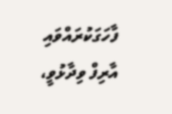ފާހަގަކުރައްވައި އާރިފް ވިދާޅުވީ،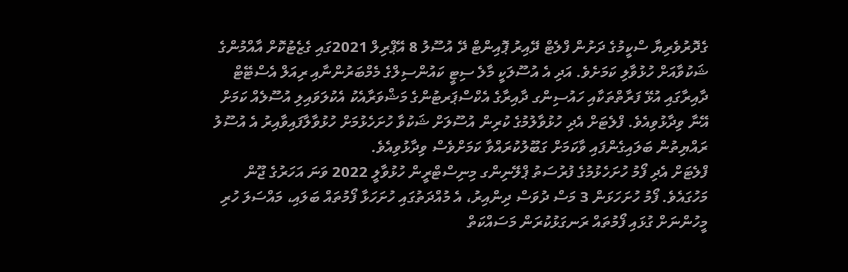ގެދޮރުވެރިޔާ ސްކީމުގެ ދަށުން ފްލެޓް ދޭއިރު ޕޮއިންޓް ދޭ އުސޫލު 8 އޭޕްރިލް 2021ގައި ގެޒެޓުކޮށް އާއްމުންގެ ޝަކުވާއަށް ހުޅުވާލި ކަމަށެވެ. އަދި އެ އުސޫލަކީ މާލެ ސިޓީ ކައުންސިލްގެ މެމްބަރުންނާއި ރިއަލް އެސްޓޭޓް ދާއިރާގައި އުޅޭ ފަރާތްތަކާއި ހައުސިންގ ދާއިރާގެ އެކްސްޕަރޓުންގެ މަޝްވަރާއެކު އެކުލަވައިލި އުސޫލެއް ކަމަށް އޭނާ ވިދާޅުވިއެވެ. ފްލެޓަށް އެދި ހުޅުވާލުމުގެ ކުރިން އުސޫލަށް ޝަކުވާ ހުށަހެޅުމަށް ހުޅުވާލާފައިވާއިރު އެ އުސޫލު ރައްޔިތުން ބަލައިގެންފައި ވާކަމަށް ގަބޫލުކުރައްވާ ކަމަށްވެސް ވިދާޅުވިއެވެ.
ފްލެޓަށް އެދި ފޯމު ހުށަހެޅުމުގެ ފުރުސަތު ޕްލޭނިންގ މިނިސްޓްރީން ހުޅުވާލީ 2022 ވަނަ އަހަރުގެ ޖޫން މަހުގައެވެ. ފޯމު ހުށަހަޅަން 3 މަސް ދުވަސް ދިންއިރު، އެ މުއްދަތުގައި ހުށަހަޅާ ފޯމުތައް ބަލައި، މައްސަލަ ހުރި މީހުންނަށް ގުޅައި ފޯމުތައް ރަނގަޅުކުރަން މަސައްކަތް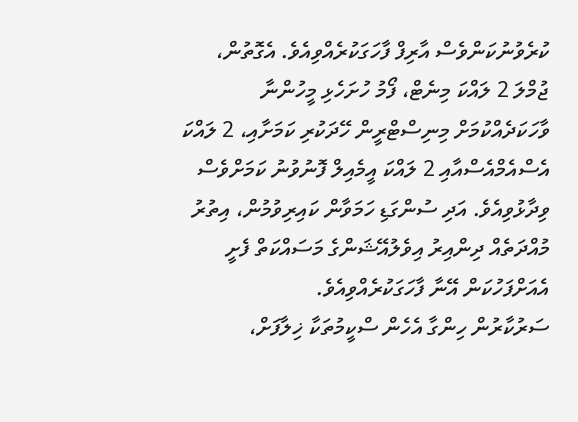ކުރެވުނުކަންވެސް އާރިފް ފާހަގަކުރެއްވިއެވެ. އެގޮތުން، ޖުމްލަ 2 ލައްކަ މިނެޓް، ފޯމު ހުށަހެޅި މީހުންނާ ވާހަކަދެއްކުމަށް މިނިސްޓްރީން ހޭދަކުރި ކަމަށާއި، 2 ލައްކަ އެސްއެމްއެސްއާއި 2 ލައްކަ އީމެއިލް ފޮނުވުނު ކަމަށްވެސް ވިދާޅުވިއެވެ. އަދި ސުންގަޑި ހަމަވާން ކައިރިވުމުން، އިތުރު މުއްދަތެއް ދިންއިރު އިވެލުއޭޝަންގެ މަސައްކަތް ފެށީ އެއަށްފަހުކަން އޭނާ ފާހަގަކުރެއްވިއެވެ.
ސަރުކާރުން ހިންގާ އެހެން ސްކީމުތަކާ ޚިލާފަށް،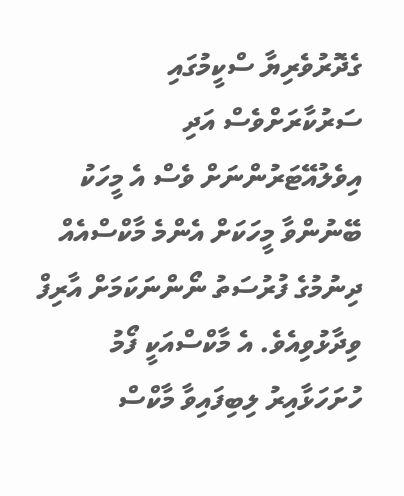ގެދޮރުވެރިޔާ ސްކީމުގައި ސަރުކާރަށްވެސް އަދި އިވެލުއޭޓަރުންނަށް ވެސް އެ މީހަކު ބޭނުންވާ މީހަކަށް އެންމެ މާކްސްއެއް ދިނުމުގެ ފުރުސަތު ނޯންނަކަމަށް އާރިފް ވިދާޅުވިއެވެ. އެ މާކްސްއަކީ ފޯމު ހުށަހަޅާއިރު ލިބިފައިވާ މާކްސް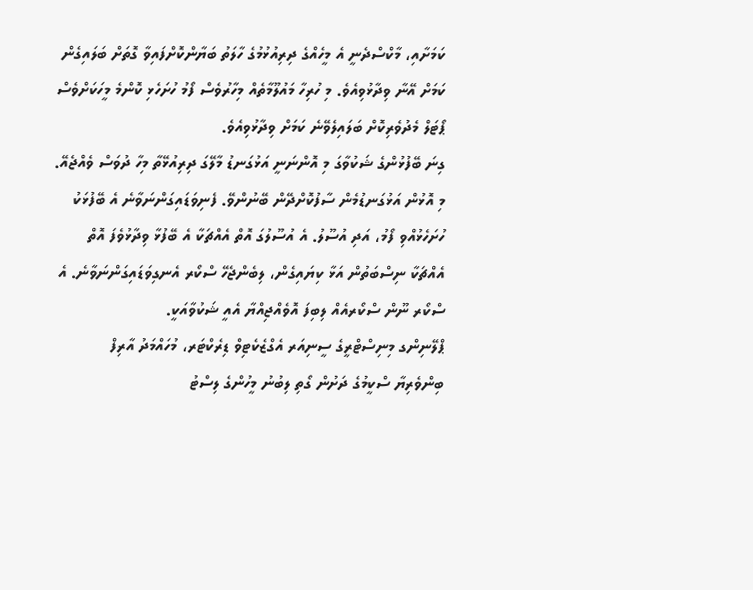ކަމަށާއި، މާކްސްދެނީ އެ މީހެއްގެ ދިރިއުޅުމުގެ ހާލަތު ބަޔާންކޮށްފައިވާ ގޮތަށް ބަލައިގެން ކަމަށް އޭނާ ވިދާޅުވިއެވެ. މި ހުރިހާ މައުލޫމާތެއް މިހާރުވެސް ފޯމު ހުށަހެޅި ކޮންމެ މީހަކަށްވެސް ޕޯޓަލް މެދުވެރިކޮށް ބަލައިލެވޭނެ ކަމަށް ވިދާޅުވިއެވެ.
ގިނަ ބޭފުޅުންގެ ޝަކުވާގަ މި އޮންނަނީ އަޅުގަނޑު މާލޭގަ ދިރިއުޅޭތާ މިހާ ދުވަސް ވެއްޖެއޭ. މި އޮޅުން އަޅުގަނޑުމެން ސާފުކޮށްދޭން ބޭނުންވޭ. ފެނިވަޑައިގަންނަވާނެ އެ ބޭފުޅަކު ހުށަހެޅުއްވި ފޯމު، އަދި އުސޫލު. އެ އުސޫލުގަ އޮތް އެއްޗަކާ އެ ބޭފުޅާ ވިދާޅުވެފަ އޮތް އެއްޗަކާ ނިސްބަތުން އަޅާ ކިޔައިގެން، ލިބެންޖެހޭ ސްކޯރ އެނގިވަޑައިގަންނަވާނެ. އެ ސްކޯރ ނޫން ސްކޯރއެއް ލިބިފަ އޮވެއްޖިއްޔާ އެއީ ޝަކުވާއަކީ.
ޕްލޭނިންގ މިނިސްޓްރީގެ ސީނިއަރ އެގްޒެކެޓިވް ޑިރެކްޓަރ، މުހައްމަދު އާރިފް
ބިންވެރިޔާ ސްކީމުގެ ދަށުން ގޯތި ލިބުނު މީހުންގެ ލިސްޓު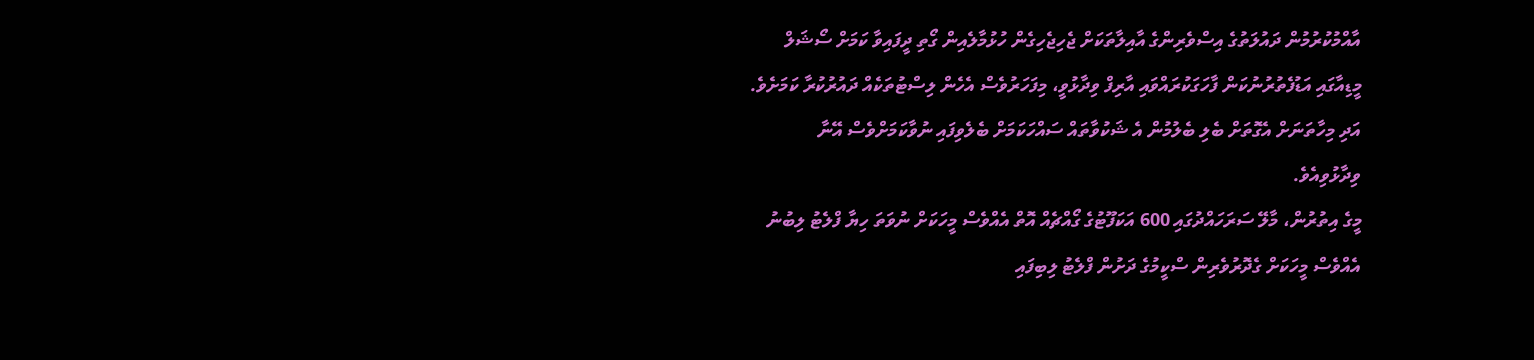އާއްމުކުރުމުން ދައުލަތުގެ އިސްވެރިންގެ އާއިލާތަކަށް ޖެހިޖެހިގެން ހުޅުމާލެއިން ގޯތި ދީފައިވާ ކަމަށް ސޯޝަލް މީޑިއާގައި އަޑުފެތުރުނުކަން ފާހަގަކުރައްވައި އާރިފް ވިދާޅުވީ، މިފަހަރުވެސް އެހެން ލިސްޓުތަކެއް ދައުރުކުރާ ކަމަށެވެ. އަދި މިހާތަނަށް އެގޮތަށް ބެލި ބެލުމުން އެ ޝަކުވާތައް ސައްހަކަމަށް ބެލެވިފައި ނުވާކަމަށްވެސް އޭނާ ވިދާޅުވިއެވެ.
މީގެ އިތުރުން، މާލޭ ސަރަހައްދުގައި 600 އަކަފޫޓުގެ ގޯއްޗެއް އޮތް އެއްވެސް މީހަކަށް ނުވަތަ ހިޔާ ފްލެޓު ލިބުނު އެއްވެސް މީހަކަށް ގެދޮރުވެރިން ސްކީމުގެ ދަށުން ފްލެޓު ލިބިފައި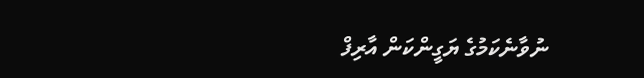ނުވާނެކަމުގެ ޔަގީންކަން އާރިފް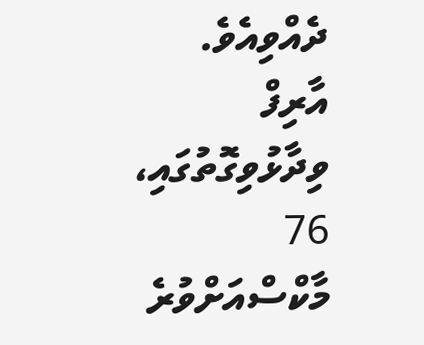ދެއްވިއެވެ.
އާރިފް ވިދާޅުވިގޮތުގައި، 76 މާކްސްއަށްވުރެ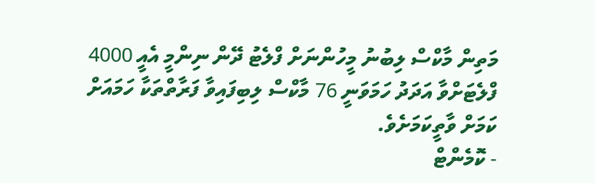މަތިން މާކްސް ލިބުނު މީހުންނަށް ފްލެޓު ދޭން ނިންމީ އެއީ 4000 ފްލެޓަށްވާ އަދަދު ހަމަވަނީ 76 މާކްސް ލިބިފައިވާ ފަރާތްތަކާ ހަމައަށް ކަމަށް ވާތީކަމަށެވެ.
- ކޮމެންޓް